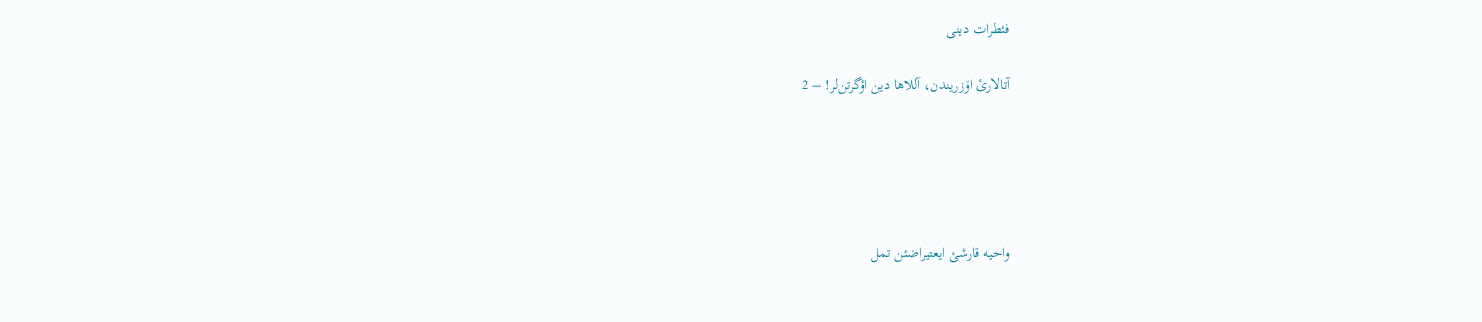فئطرات دینی

آتالارئ اۆزریندن، آللاها دین اؤگرتن‌لر! – 2





واحیە قارشئ ایعتیراضئن تمل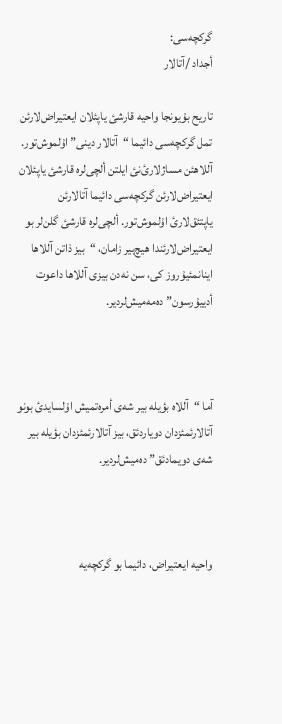گرکچەسی:
أجداد /آتالار

تاریح بۇیونجا واحیە قارشئ یاپئلان ایعتیراض‌لارئن تمل گرکچەسی دائیما “آتالار دینی” اۇلموش‌تور. آللاهئن مساژلارئ‌نئ ایلتن ألچی‌لرە قارشئ یاپئلان ایعتیراض‌لارئن گرکچەسی دائیما آتالارئن یاپتئق‌لارئ اۇلموش‌تور. ألچی‌لرە قارشئ گلن‌لر بو ایعتیراض‌لارئندا هیچ‌بیر زامان، “بیز ذاتن آللاها اینانمئیۇروز کی، سن نەدن بیزی آللاها داعوت أدییۇرسون” دەمەمیش‌لردیر.



آما “آللاە بؤیلە بیر شەی أمرەتمیش اۇلسایدئ بونو آتالارئمئزدان دویاردئق، بیز آتالارئمئزدان بؤیلە بیر شەی دویمادئق” دەمیش‌لردیر.



واحیە ایعتیراض، دائیما بو گرکچەیە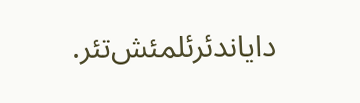دایاندئرئلمئش‌تئر.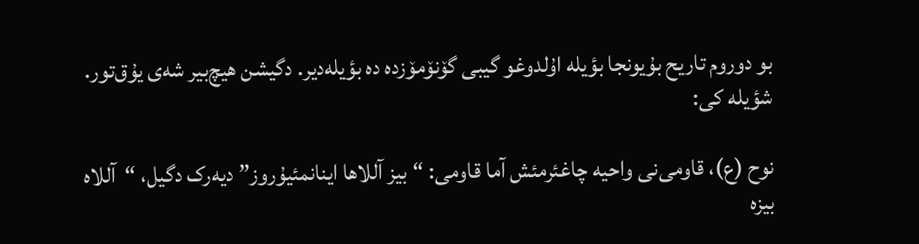بو دوروم تاریح بۇیونجا بؤیلە اۇلدوغو گیبی گۆنۆمۆزدە دە بؤیلەدیر. دگیشن هیچ‌بیر شەی یۇق‌تور. شؤیلە کی:

نوح (ع)، قاومی‌نی واحیە چاغئرمئش آما قاومی: “بیز آللاها اینانمئیۇروز” دیەرک دگیل، “آللاە بیزە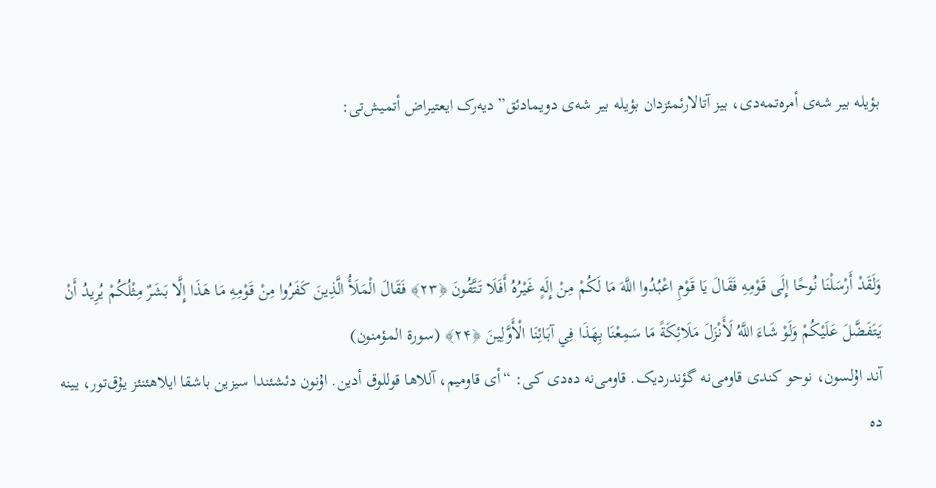بؤیلە بیر شەی أمرەتمەدی، بیز آتالارئمئزدان بؤیلە بیر شەی دویمادئق” دیەرک ایعتیراض أتمیش‌تی:



وَلَقَدْ أَرْسَلْنَا نُوحًا إِلَى قَوْمِهِ فَقَالَ يَا قَوْمِ اعْبُدُوا اللَّهَ مَا لَكُمْ مِنْ إِلَهٍ غَيْرُهُ أَفَلَا تَتَّقُونَ ﴿۲۳﴾ فَقَالَ الْمَلَأُ الَّذِينَ كَفَرُوا مِنْ قَوْمِهِ مَا هَذَا إِلَّا بَشَرٌ مِثْلُكُمْ يُرِيدُ أَنْ يَتَفَضَّلَ عَلَيْكُمْ وَلَوْ شَاءَ اللَّهُ لَأَنْزَلَ مَلَائِكَةً مَا سَمِعْنَا بِهَذَا فِي آبَائِنَا الْأَوَّلِينَ ﴿۲۴﴾ (سورة المؤمنون)
آند اۇلسون، نوحو کندی قاومی‌نە گؤندردیک. قاومی‌نە دەدی کی: “أی قاومیم، آللاها قوللوق أدین. اۇنون دئشئندا سیزین باشقا ایلاهئنئز یۇق‌تور، یینە دە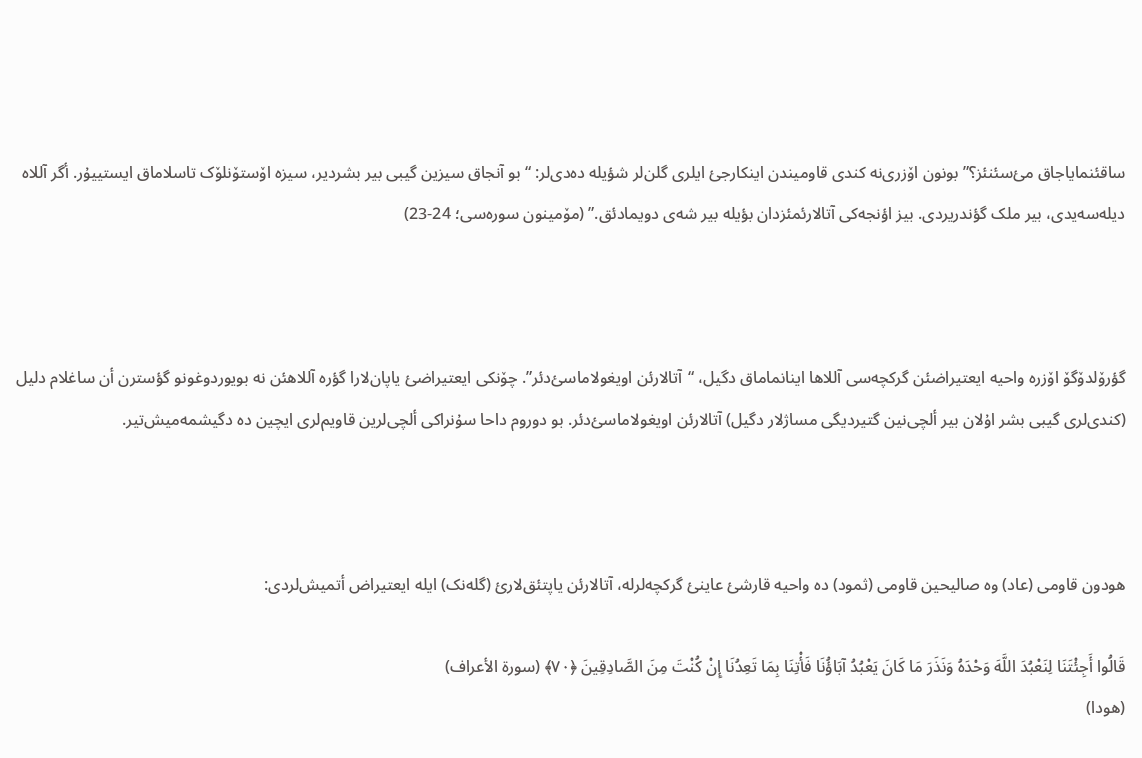ساقئنمایاجاق مئ‌سئنئز؟” بونون اۆزری‌نە کندی قاومیندن اینکارجئ ایلری گلن‌لر شؤیلە دەدی‌لر: “بو آنجاق سیزین گیبی بیر بشردیر، سیزە اۆستۆنلۆک تاسلاماق ایستییۇر. أگر آللاە دیلەسەیدی، بیر ملک گؤندریردی. بیز اؤنجەکی آتالارئمئزدان بؤیلە بیر شەی دویمادئق.” (مۆمینون سورەسی؛ 24-23)



گؤرۆلدۆگۆ اۆزرە واحیە ایعتیراضئن گرکچەسی آللاها اینانماماق دگیل، “آتالارئن اویغولاماسئ‌دئر”. چۆنکی ایعتیراضئ یاپان‌لارا گؤرە آللاهئن نە بویوردوغونو گؤسترن أن ساغلام دلیل (کندی‌لری گیبی بشر اۇلان بیر ألچی‌نین گتیردیگی مساژلار دگیل) آتالارئن اویغولاماسئ‌دئر. بو دوروم داحا سۇنراکی ألچی‌لرین قاویم‌لری ایچین دە دگیشمەمیش‌تیر.



هودون قاومی (عاد) وە صالیحین قاومی (ثمود) دە واحیە قارشئ عاینئ گرکچەلرلە، آتالارئن یاپتئق‌لارئ (گلەنک) ایلە ایعتیراض أتمیش‌لردی:

قَالُوا أَجِئْتَنَا لِنَعْبُدَ اللَّهَ وَحْدَهُ وَنَذَرَ مَا كَانَ يَعْبُدُ آبَاؤُنَا فَأْتِنَا بِمَا تَعِدُنَا إِنْ كُنْتَ مِنَ الصَّادِقِينَ ﴿۷۰﴾ (سورة الأعراف)
(هودا)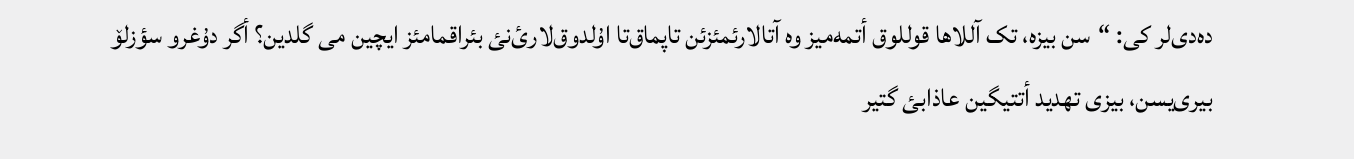دەدی‌لر کی: “سن بیزە، تک آللاها قوللوق أتمەمیز وە آتالارئمئزئن تاپماق‌تا اۇلدوق‌لارئ‌نئ بئراقمامئز ایچین می گلدین؟ أگر دۇغرو سؤزلۆ بیری‌یسن، بیزی تهدید أتتیگین عاذابئ گتیر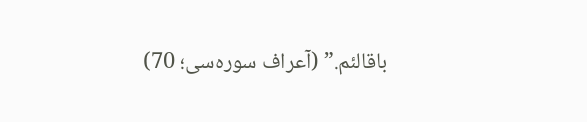باقالئم.” (آعراف سورەسی؛ 70)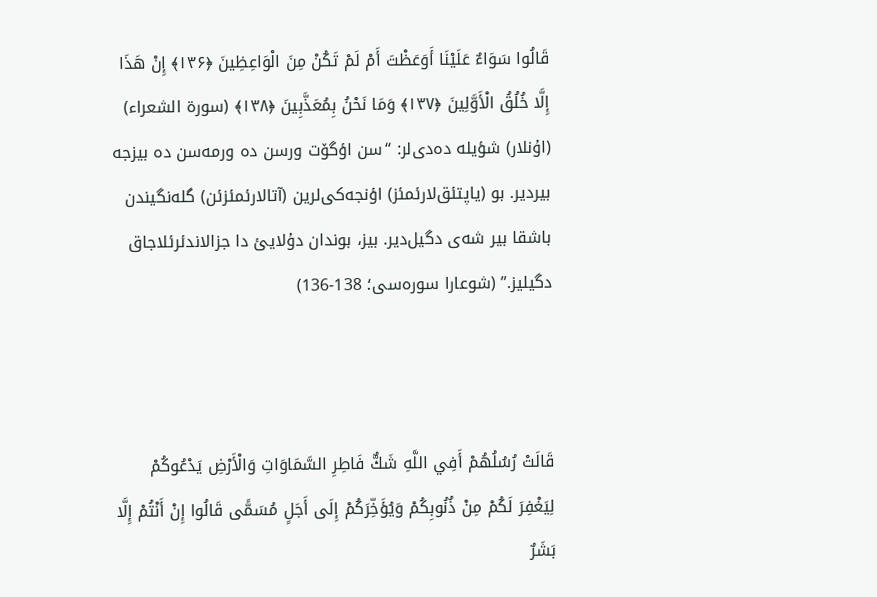قَالُوا سَوَاءٌ عَلَيْنَا أَوَعَظْتَ أَمْ لَمْ تَكُنْ مِنَ الْوَاعِظِينَ ﴿۱۳۶﴾ إِنْ هَذَا إِلَّا خُلُقُ الْأَوَّلِينَ ﴿۱۳۷﴾ وَمَا نَحْنُ بِمُعَذَّبِينَ ﴿۱۳۸﴾ (سورة الشعراء)
(اۇنلار) شؤیلە دەدی‌لر: “سن اؤگۆت ورسن دە ورمەسن دە بیزجە بیردیر. بو (یاپتئق‌لارئمئز) اؤنجەکی‌لرین (آتالارئمئزئن) گلەنگیندن باشقا بیر شەی دگیل‌دیر. بیز، بوندان دۇلایئ دا جزالاندئرئلاجاق دگیلیز.” (شوعارا سورەسی؛ 138-136)



قَالَتْ رُسُلُهُمْ أَفِي اللَّهِ شَكٌّ فَاطِرِ السَّمَاوَاتِ وَالْأَرْضِ يَدْعُوكُمْ لِيَغْفِرَ لَكُمْ مِنْ ذُنُوبِكُمْ وَيُؤَخِّرَكُمْ إِلَى أَجَلٍ مُسَمًّى قَالُوا إِنْ أَنْتُمْ إِلَّا بَشَرٌ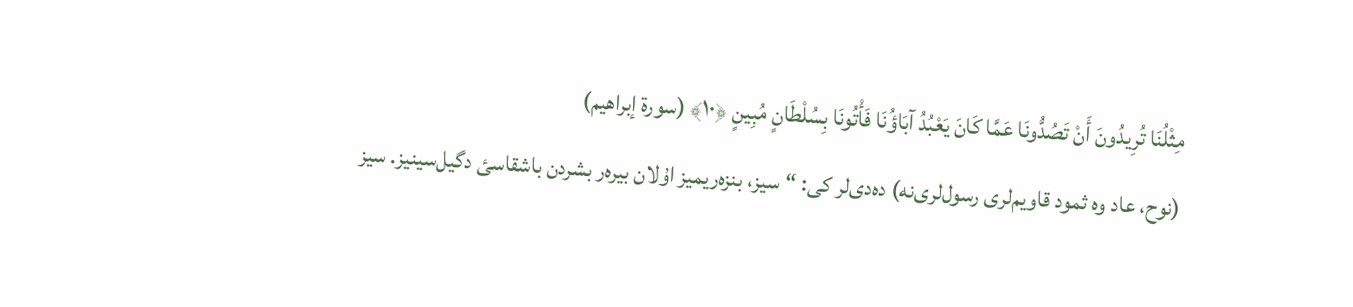مِثْلُنَا تُرِيدُونَ أَنْ تَصُدُّونَا عَمَّا كَانَ يَعْبُدُ آبَاؤُنَا فَأْتُونَا بِسُلْطَانٍ مُبِينٍ ﴿۱۰﴾ (سورة إبراهیم)
(نوح، عاد وە ثمود قاویم‌لری رسول‌لری‌نە) دەدی‌لر کی: “سیز، بنزەریمیز اۇلان بیرەر بشردن باشقاسئ دگیل‌سینیز. سیز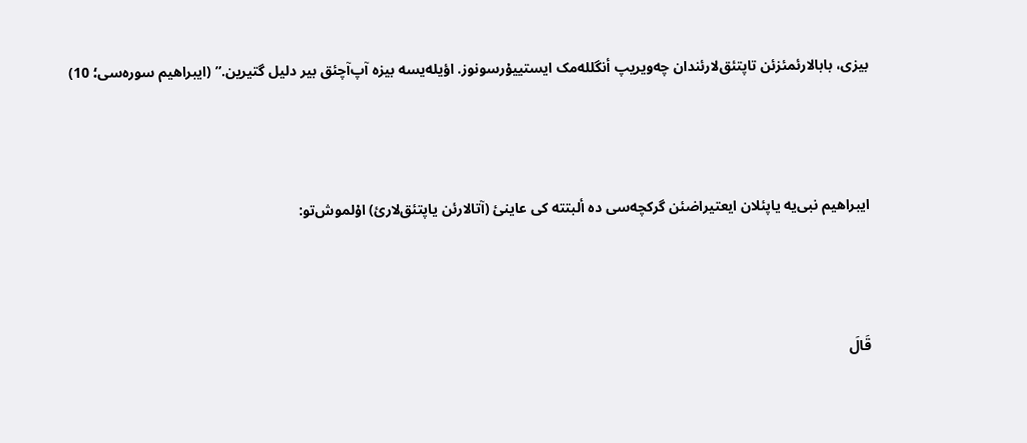بیزی، بابالارئمئزئن تاپتئق‌لارئندان چەویریپ أنگللەمک ایستییۇرسونوز. اؤیلەیسە بیزە آپ‌آچئق بیر دلیل گتیرین.” (ایبراهیم سورەسی؛ 10)



ایبراهیم نبی‌یە یاپئلان ایعتیراضئن گرکچەسی دە ألبتتە کی عاینئ (آتالارئن یاپتئق‌لارئ) اۇلموش‌تو:



قَالَ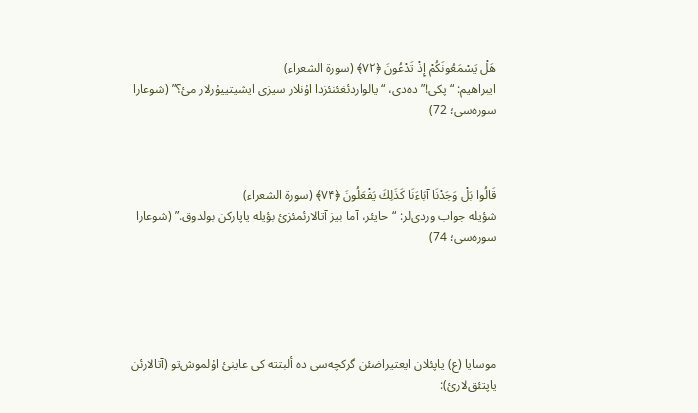هَلْ يَسْمَعُونَكُمْ إِذْ تَدْعُونَ ﴿۷۲﴾ (سورة الشعراء)
ایبراهیم: “پکی!” دەدی، “یالواردئغئنئزدا اۇنلار سیزی ایشیتییۇرلار مئ؟” (شوعارا سورەسی؛ 72)



قَالُوا بَلْ وَجَدْنَا آبَاءَنَا كَذَلِكَ يَفْعَلُونَ ﴿۷۴﴾ (سورة الشعراء)
شؤیلە جواب وردی‌لر: “حایئر، آما بیز آتالارئمئزئ بؤیلە یاپارکن بولدوق.” (شوعارا سورەسی؛ 74)





موسایا (ع) یاپئلان ایعتیراضئن گرکچەسی دە ألبتتە کی عاینئ اۇلموش‌تو (آتالارئن یاپتئق‌لارئ):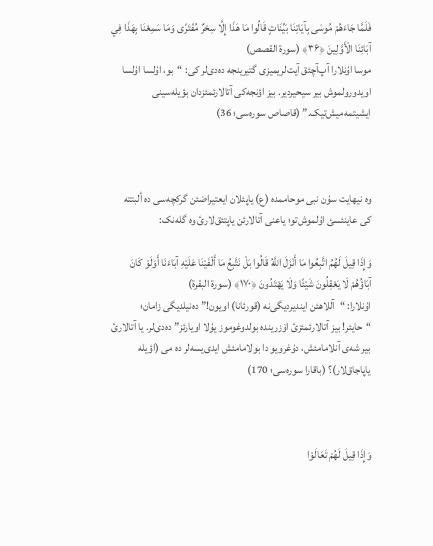فَلَمَّا جَاءَهُمْ مُوسَى بِآيَاتِنَا بَيِّنَاتٍ قَالُوا مَا هَذَا إِلَّا سِحْرٌ مُفْتَرًى وَمَا سَمِعْنَا بِهَذَا فِي آبَائِنَا الْأَوَّلِينَ ﴿۳۶﴾ (سورة القصص)
موسا اۇنلارا آپ‌آچئق آیت‌لریمیزی گتیرینجە دەدی‌لر کی: “بو، اۇلسا اۇلسا اویدورولموش بیر سیحیردیر. بیز اؤنجەکی آتالارئمئزدان بؤیلەسینی ایشیتمەمیش‌تیک.” (قاصاص سورەسی؛ 36)



وە نیهایت سۇن نبی موحاممدە (ع) یاپئلان ایعتیراضئن گرکچەسی دە ألبتتە کی عاینئسئ اۇلموش‌تو؛ یاعنی آتالارئن یاپتئق‌لارئ وە گلەنک:

وَإِذَا قِيلَ لَهُمُ اتَّبِعُوا مَا أَنْزَلَ اللَّهُ قَالُوا بَلْ نَتَّبِعُ مَا أَلْفَيْنَا عَلَيْهِ آبَاءَنَا أَوَلَوْ كَانَ آبَاؤُهُمْ لَا يَعْقِلُونَ شَيْئًا وَلَا يَهْتَدُونَ ﴿۱۷۰﴾ (سورة البقرة)
اۇنلارا: “آللاهئن ایندیردیگی‌نە (قورئانا) اویون!” دەنیلدیگی زامان؛ “حایئر! بیز آتالارئمئزئ اۆزریندە بولدوغوموز یۇلا اویارئز” دەدی‌لر. یا آتالارئ بیر شەی آنلامامئش، دۇغرویو دا بولامامئش ایدی‌یسەلر دە می (اؤیلە یاپاجاق‌لار)؟ (باقارا سورەسی؛ 170)



وَإِذَا قِيلَ لَهُمْ تَعَالَوْا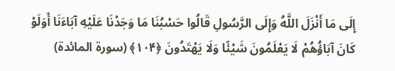إِلَى مَا أَنْزَلَ اللَّهُ وَإِلَى الرَّسُولِ قَالُوا حَسْبُنَا مَا وَجَدْنَا عَلَيْهِ آبَاءَنَا أَوَلَوْ كَانَ آبَاؤُهُمْ لَا يَعْلَمُونَ شَيْئًا وَلَا يَهْتَدُونَ ﴿۱۰۴﴾ (سورة المائدة)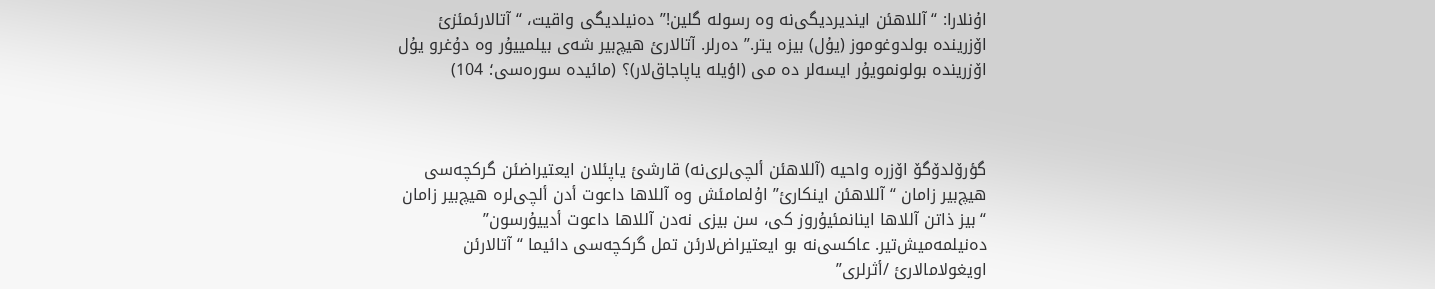اۇنلارا: “آللاهئن ایندیردیگی‌نە وە رسولە گلین!” دەنیلدیگی واقیت، “آتالارئمئزئ اۆزریندە بولدوغوموز (یۇل) بیزە یتر.” دەرلر. آتالارئ هیچ‌بیر شەی بیلمییۇر وە دۇغرو یۇل اۆزریندە بولونمویۇر ایسەلر دە می (اؤیلە یاپاجاق‌لار)؟ (مائیدە سورەسی؛ 104)



گؤرۆلدۆگۆ اۆزرە واحیە (آللاهئن ألچی‌لری‌نە) قارشئ یاپئلان ایعتیراضئن گرکچەسی هیچ‌بیر زامان “آللاهئن اینکارئ” اۇلمامئش وە آللاها داعوت أدن ألچی‌لرە هیچ‌بیر زامان “بیز ذاتن آللاها اینانمئیۇروز کی، سن بیزی نەدن آللاها داعوت أدییۇرسون” دەنیلمەمیش‌تیر. عاکسی‌نە بو ایعتیراض‌لارئن تمل گرکچەسی دائیما “آتالارئن اویغولامالارئ /أثرلری”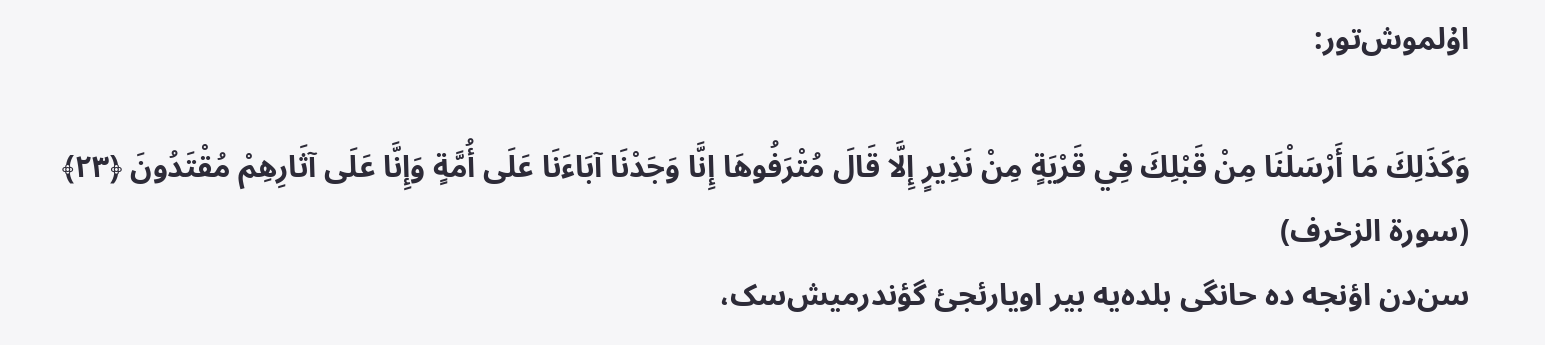اۇلموش‌تور:

وَكَذَلِكَ مَا أَرْسَلْنَا مِنْ قَبْلِكَ فِي قَرْيَةٍ مِنْ نَذِيرٍ إِلَّا قَالَ مُتْرَفُوهَا إِنَّا وَجَدْنَا آبَاءَنَا عَلَى أُمَّةٍ وَإِنَّا عَلَى آثَارِهِمْ مُقْتَدُونَ ﴿۲۳﴾ (سورة الزخرف)
سن‌دن اؤنجە دە حانگی بلدەیە بیر اویارئجئ گؤندرمیش‌سک،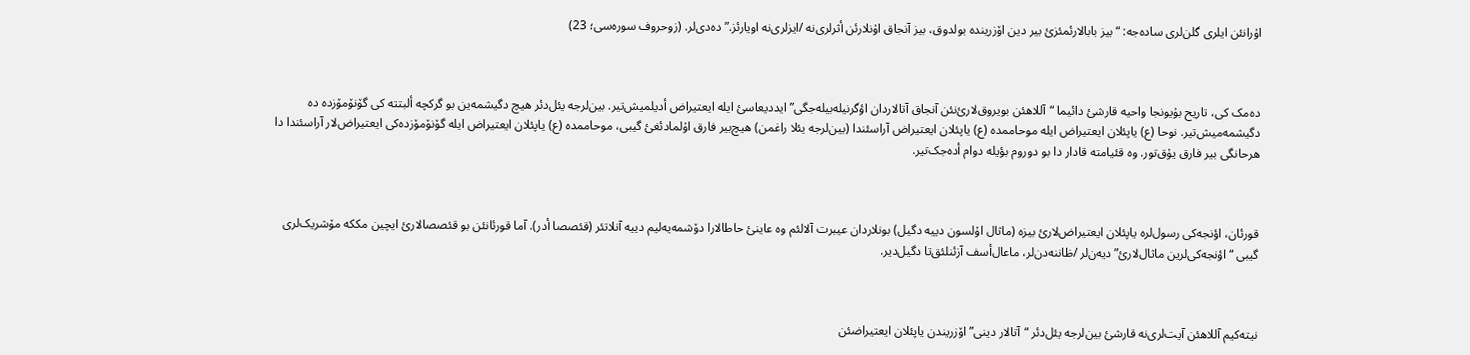اۇرانئن ایلری گلن‌لری سادەجە: “بیز بابالارئمئزئ بیر دین اۆزریندە بولدوق، بیز آنجاق اۇنلارئن أثرلری‌نە /ایزلری‌نە اویارئز.” دەدی‌لر. (زوحروف سورەسی؛ 23)



دەمک کی، تاریح بۇیونجا واحیە قارشئ دائیما “آللاهئن بویروق‌لارئ‌نئن آنجاق آتالاردان اؤگرنیلەبیلەجگی” ایددیعاسئ ایلە ایعتیراض أدیلمیش‌تیر. بین‌لرجە یئل‌دئر هیچ دگیشمەین بو گرکچە ألبتتە کی گۆنۆمۆزدە دە دگیشمەمیش‌تیر. نوحا (ع) یاپئلان ایعتیراض ایلە موحاممدە (ع) یاپئلان ایعتیراض آراسئندا (بین‌لرجە یئلا راغمن) هیچ‌بیر فارق اۇلمادئغئ گیبی، موحاممدە (ع) یاپئلان ایعتیراض ایلە گۆنۆمۆزدەکی ایعتیراض‌لار آراسئندا دا هرحانگی بیر فارق یۇق‌تور. وە قئیامتە قادار دا بو دوروم بؤیلە دوام أدەجک‌تیر.



قورئان، اؤنجەکی رسول‌لرە یاپئلان ایعتیراض‌لارئ بیزە (ماثال اۇلسون دییە دگیل) بونلاردان عیبرت آلالئم وە عاینئ حاطالارا دۆشمەیەلیم دییە آنلاتئر (قئصصا أدر). آما قورئانئن بو قئصصالارئ ایچین مککە مۆشریک‌لری گیبی “اؤنجەکی‌لرین ماثال‌لارئ” دیەن‌لر /ظاننەدن‌لر، ماعال‌أسف آزئنلئق‌تا دگیل‌دیر.



نیتەکیم آللاهئن آیت‌لری‌نە قارشئ بین‌لرجە یئل‌دئر “آتالار دینی” اۆزریندن یاپئلان ایعتیراضئن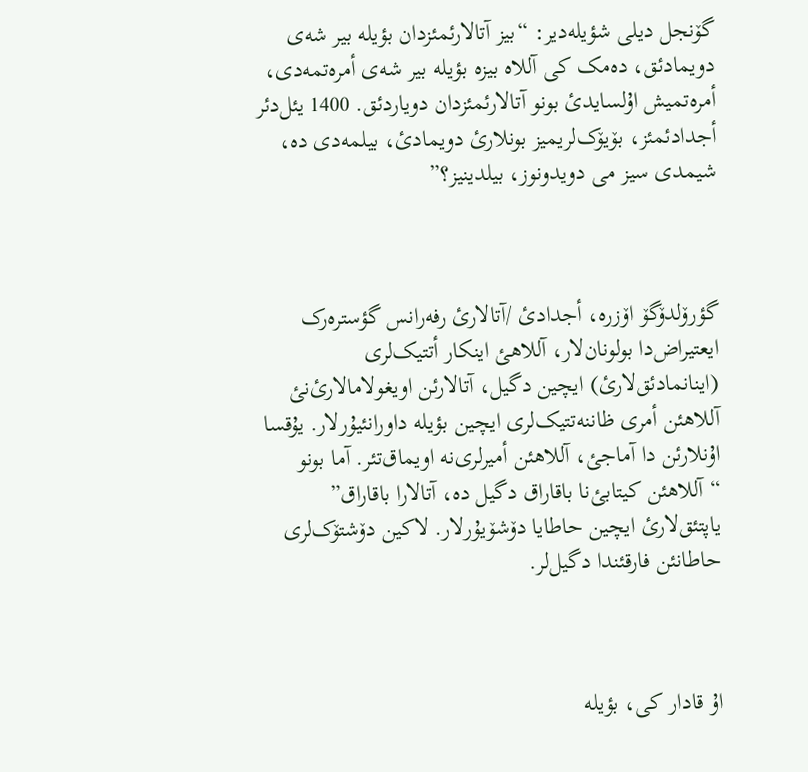گۆنجل دیلی شؤیلەدیر: “بیز آتالارئمئزدان بؤیلە بیر شەی دویمادئق، دەمک کی آللاە بیزە بؤیلە بیر شەی أمرەتمەدی، أمرەتمیش اۇلسایدئ بونو آتالارئمئزدان دویاردئق. 1400 یئل‌دئر أجدادئمئز، بۆیۆک‌لریمیز بونلارئ دویمادئ، بیلمەدی دە، شیمدی سیز می دویدونوز، بیلدینیز؟”



گؤرۆلدۆگۆ اۆزرە، أجدادئ /آتالارئ رفەرانس گؤسترەرک ایعتیراض‌دا بولونان‌لار، آللاهئ اینکار أتتیک‌لری (اینانمادئق‌لارئ) ایچین دگیل، آتالارئن اویغولامالارئ‌نئ آللاهئن أمری ظاننەتتیک‌لری ایچین بؤیلە داورانئیۇرلار. یۇقسا اۇنلارئن دا آماجئ، آللاهئن أمیرلری‌نە اویماق‌تئر. آما بونو “آللاهئن کیتابئ‌نا باقاراق دگیل دە، آتالارا باقاراق” یاپتئق‌لارئ ایچین حاطایا دۆشۆیۇرلار. لاکین دۆشتۆک‌لری حاطانئن فارقئندا دگیل‌لر.



اۇ قادار کی، بؤیلە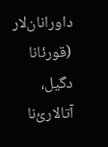داورانان‌لار (قورئانا دگیل، آتالارئ‌نا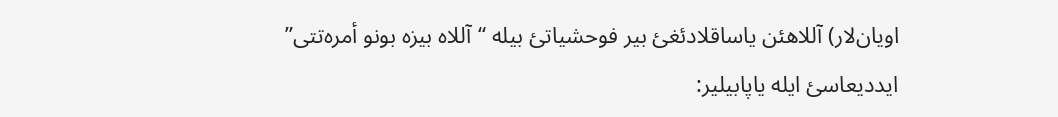اویان‌لار) آللاهئن یاساقلادئغئ بیر فوحشیاتئ بیلە “آللاە بیزە بونو أمرەتتی” ایددیعاسئ ایلە یاپابیلیر: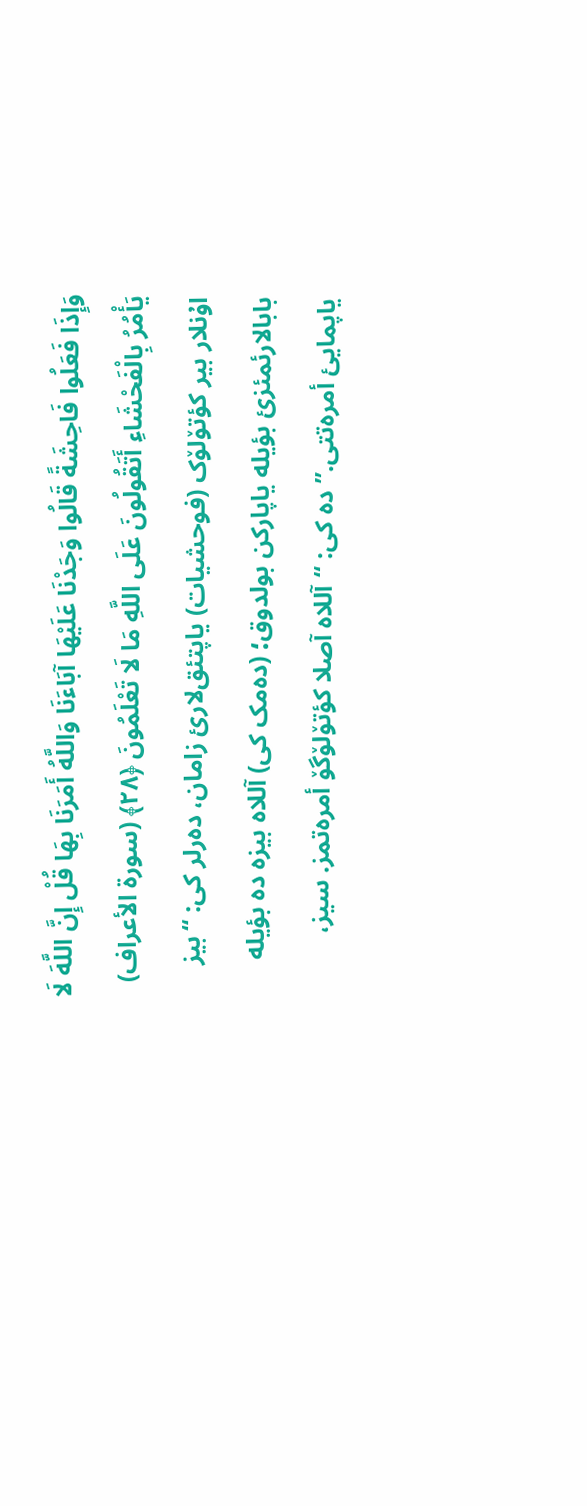وَإِذَا فَعَلُوا فَاحِشَةً قَالُوا وَجَدْنَا عَلَيْهَا آبَاءَنَا وَاللَّهُ أَمَرَنَا بِهَا قُلْ إِنَّ اللَّهَ لَا يَأْمُرُ بِالْفَحْشَاءِ أَتَقُولُونَ عَلَى اللَّهِ مَا لَا تَعْلَمُونَ ﴿۲۸﴾ (سورة الأعراف)
اۇنلار بیر کؤتۆلۆک (فوحشیات) یاپتئق‌لارئ زامان، دەرلر کی: “بیز بابالارئمئزئ بؤیلە یاپارکن بولدوق؛ (دەمک کی) آللاە بیزە دە بؤیلە یاپمایئ أمرەتتی.” دە کی: “آللاە آصلا کؤتۆلۆگۆ أمرەتمز. سیز،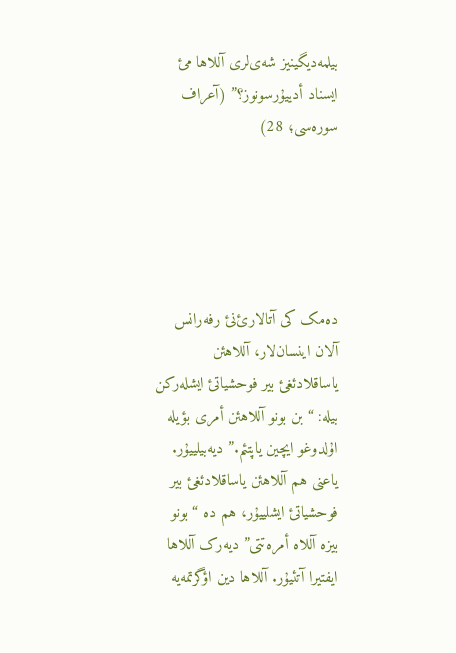بیلمەدیگینیز شەی‌لری آللاها مئ ایسناد أدییۇرسونوز؟” (آعراف سورەسی؛ 28)





دەمک کی آتالارئ‌نئ رفەرانس آلان اینسان‌لار، آللاهئن یاساقلادئغئ بیر فوحشیاتئ ایشلەرکن بیلە: “بن بونو آللاهئن أمری بؤیلە اۇلدوغو ایچین یاپتئم.” دیەبیلییۇر. یاعنی هم آللاهئن یاساقلادئغئ بیر فوحشیاتئ ایشلییۇر، هم دە “بونو بیزە آللاە أمرەتتی” دیەرک آللاها ایفتیرا آتئیۇر. آللاها دین اؤگرتمەیە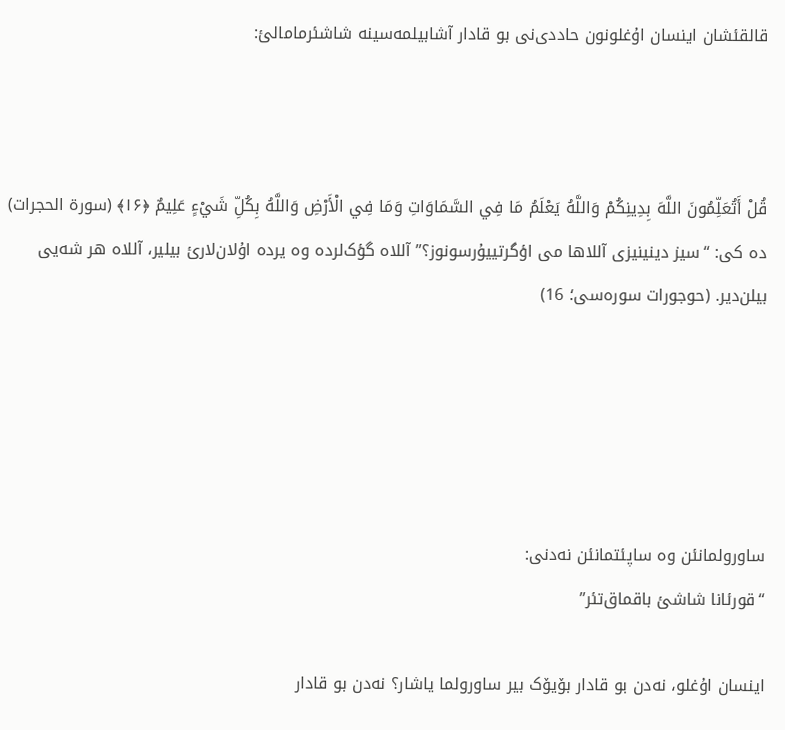قالقئشان اینسان‌ اۇغلونون حاددی‌نی بو قادار آشابیلمەسینە شاشئرمامالئ:



قُلْ أَتُعَلِّمُونَ اللَّهَ بِدِينِكُمْ وَاللَّهُ يَعْلَمُ مَا فِي السَّمَاوَاتِ وَمَا فِي الْأَرْضِ وَاللَّهُ بِكُلِّ شَيْءٍ عَلِيمٌ ﴿۱۶﴾ (سورة الحجرات)
دە کی: “سیز دینینیزی آللاها می اؤگرتییۇرسونوز؟” آللاە گؤک‌لردە وە یردە اۇلان‌لارئ بیلیر، آللاە هر شەیی بیلن‌دیر. (حوجورات سورەسی؛ 16)





ساورولمانئن وە ساپئتمانئن نەدنی:
“قورئانا شاشئ باقماق‌تئر”

اینسا‌ن اۇغلو، نەدن بو قادار بۆیۆک بیر ساورولما یاشار؟ نەدن بو قادار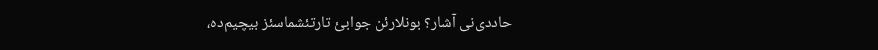حاددی‌نی آشار؟ بونلارئن جوابئ تارتئشماسئز بیچیم‌دە،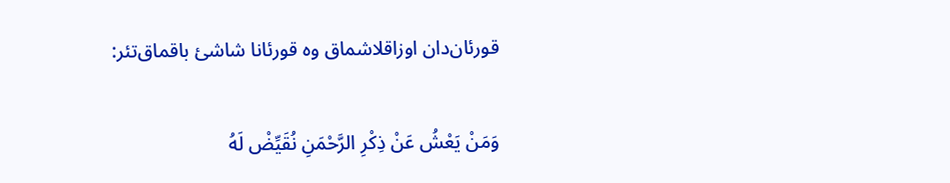قورئان‌دان اوزاقلاشماق وە قورئانا شاشئ باقماق‌تئر:

وَمَنْ يَعْشُ عَنْ ذِكْرِ الرَّحْمَنِ نُقَيِّضْ لَهُ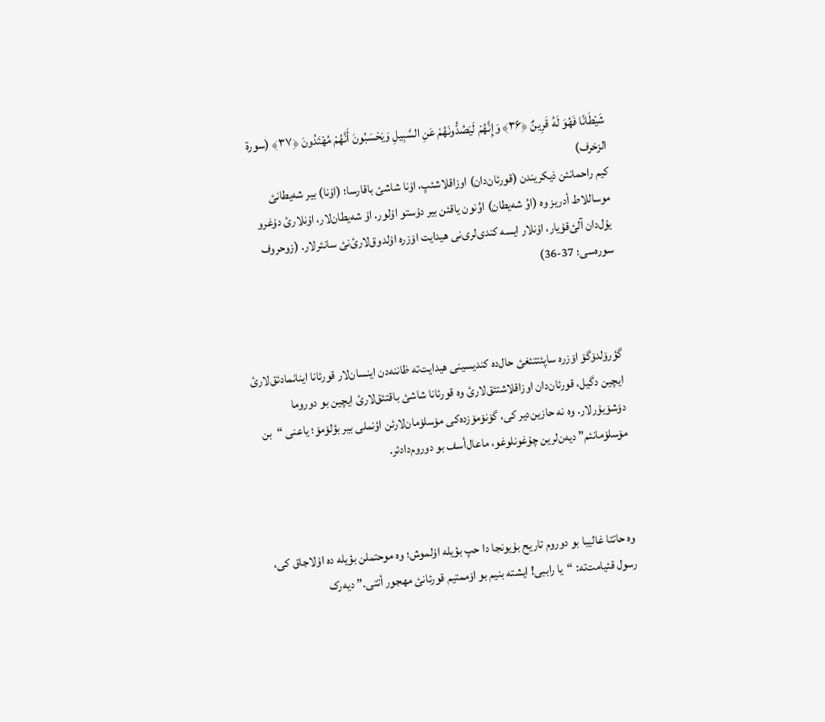شَيْطَانًا فَهُوَ لَهُ قَرِينٌ ﴿۳۶﴾ وَإِنَّهُمْ لَيَصُدُّونَهُمْ عَنِ السَّبِيلِ وَيَحْسَبُونَ أَنَّهُمْ مُهْتَدُونَ ﴿۳۷﴾ (سورة الزخرف)
کیم راحمانئن ذیکریندن (قورئان‌دان) اوزاقلاشئپ، اۇنا شاشئ باقارسا؛ (اۇنا) بیر شەیطانئ موساللاط أدریز وە (اوُ شەیطان) اوُنون یاقئن بیر دۇستو اۇلور. اۇ شەیطان‌لار، اۇنلارئ دۇغرو یۇل‌دان آلئ‌قۇیار، اۇنلار ایسە کندی‌لری‌نی هیدایت اۆزرە اۇلدوق‌لارئ‌نئ سانئرلار. (زوحروف سورەسی؛ 37-36)



گؤرۆلدۆگۆ اۆزرە ساپئتتئغئ حال‌دە کندیسینی هیدایت‌تە ظاننەدن اینسان‌لار قورئانا اینانمادئق‌لارئ ایچین دگیل، قورئان‌دان اوزاقلاشتئق‌لارئ وە قورئانا شاشئ باقتئق‌لارئ ایچین بو دوروما دۆشۆیۇرلار. وە نە حازین‌دیر کی، گۆنۆمۆزدەکی مۆسلۆمان‌لارئن اؤنملی بیر بؤلۆمۆ؛ یاعنی “بن مۆسلۆمانئم” دیەن‌لرین چۇغونلوغو، ماعال‌أسف بو دوروم‌دادئر.



وە حاتتا غالیبا بو دوروم تاریح بۇیونجا دا حپ بؤیلە اۇلموش؛ وە موحتملن بؤیلە دە اۇلاجاق کی، رسول قئیامت‌تە: “یا راببی! ایشتە بنیم بو اۆممتیم قورئانئ مهجور أتتی.” دیەرک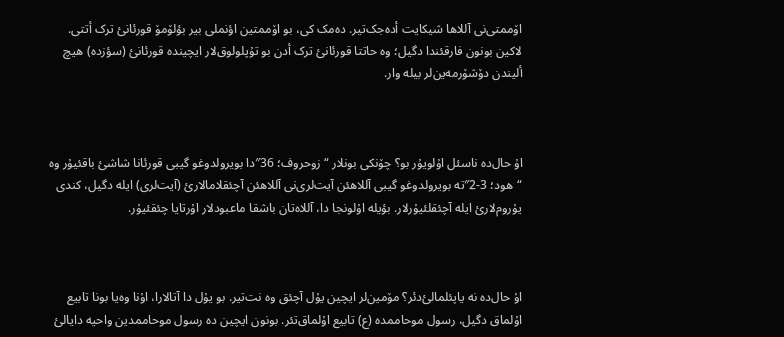اۆممتی‌نی آللاها شیکایت أدەجک‌تیر. دەمک کی، بو اۆممتین اؤنملی بیر بؤلۆمۆ قورئانئ ترک أتتی. لاکین بونون فارقئندا دگیل؛ وە حاتتا قورئانئ ترک أدن بو تۇپلولوق‌لار ایچیندە قورئانئ (سؤزدە) هیچ ألیندن دۆشۆرمەین‌لر بیلە وار.



اۇ حال‌دە ناسئل اۇلویۇر بو؟ چۆنکی بونلار “زوحروف؛ 36″دا بویرولدوغو گیبی قورئانا شاشئ باقئیۇر وە “هود؛ 3-2″تە بویرولدوغو گیبی آللاهئن آیت‌لری‌نی آللاهئن آچئقلامالارئ (آیت‌لری) ایلە دگیل، کندی یۇروم‌لارئ ایلە آچئقلئیۇرلار. بؤیلە اۇلونجا دا، آللاەتان باشقا ماعبودلار اۇرتایا چئقئیۇر.



اۇ حال‌دە نە یاپئلمالئ‌دئر؟ مۆمین‌لر ایچین یۇل آچئق وە نت‌تیر. بو یۇل دا آتالارا، اۇنا وەیا بونا تابیع اۇلماق دگیل، رسول موحاممدە (ع) تابیع اۇلماق‌تئر. بونون ایچین دە رسول موحاممدین واحیە دایالئ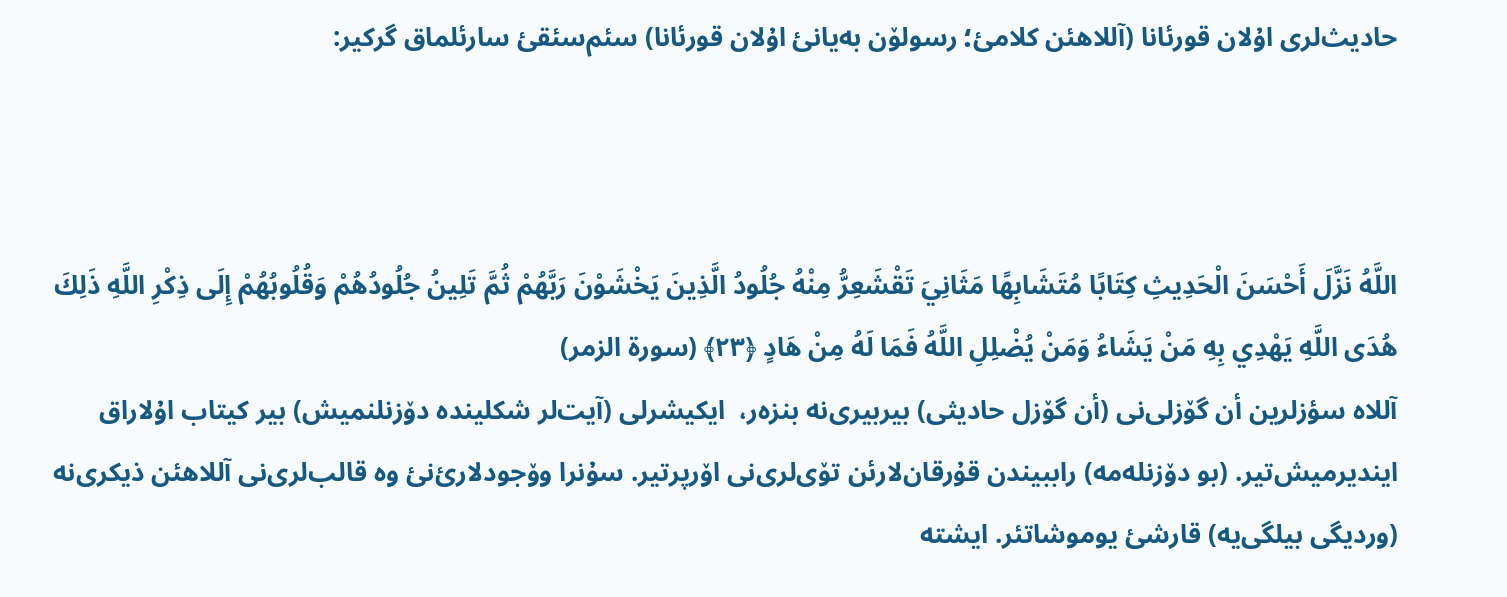حادیث‌لری اۇلان قورئانا (آللاهئن کلامئ؛ رسولۆن بەیانئ اۇلان قورئانا) سئم‌سئقئ سارئلماق گرکیر:



اللَّهُ نَزَّلَ أَحْسَنَ الْحَدِيثِ كِتَابًا مُتَشَابِهًا مَثَانِيَ تَقْشَعِرُّ مِنْهُ جُلُودُ الَّذِينَ يَخْشَوْنَ رَبَّهُمْ ثُمَّ تَلِينُ جُلُودُهُمْ وَقُلُوبُهُمْ إِلَى ذِكْرِ اللَّهِ ذَلِكَ هُدَى اللَّهِ يَهْدِي بِهِ مَنْ يَشَاءُ وَمَنْ يُضْلِلِ اللَّهُ فَمَا لَهُ مِنْ هَادٍ ﴿۲۳﴾ (سورة الزمر)
آللاە سؤزلرین أن گۆزلی‌نی (أن گۆزل حادیثی) بیربیری‌نە بنزەر،  ایکیشرلی (آیت‌لر شکلیندە دۆزنلنمیش) بیر کیتاب اۇلاراق ایندیرمیش‌تیر. (بو دۆزنلەمە) راببیندن قۇرقان‌لارئن تۆی‌لری‌نی اۆرپرتیر. سۇنرا وۆجودلارئ‌نئ وە قالب‌لری‌نی آللاهئن ذیکری‌نە (وردیگی بیلگی‌یە) قارشئ یوموشاتئر. ایشتە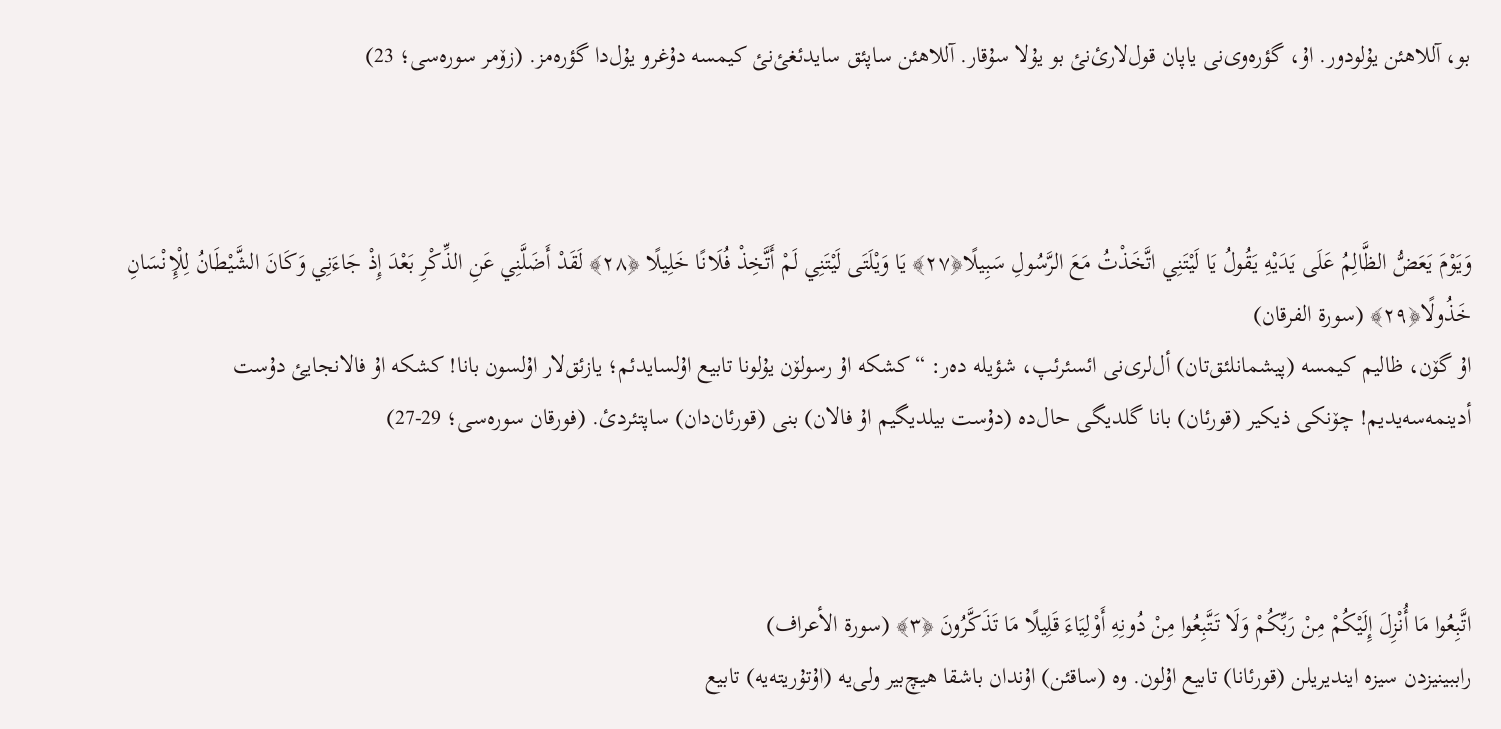بو، آللاهئن یۇلودور. اۇ، گؤرەوی‌نی یاپان قول‌لارئ‌نئ بو یۇلا سۇقار. آللاهئن ساپئق سایدئغئ‌نئ کیمسە دۇغرو یۇل‌دا گؤرەمز. (زۆمر سورەسی؛ 23)



وَيَوْمَ يَعَضُّ الظَّالِمُ عَلَى يَدَيْهِ يَقُولُ يَا لَيْتَنِي اتَّخَذْتُ مَعَ الرَّسُولِ سَبِيلًا﴿۲۷﴾ يَا وَيْلَتَى لَيْتَنِي لَمْ أَتَّخِذْ فُلَانًا خَلِيلًا ﴿۲۸﴾ لَقَدْ أَضَلَّنِي عَنِ الذِّكْرِ بَعْدَ إِذْ جَاءَنِي وَكَانَ الشَّيْطَانُ لِلْإِنْسَانِ خَذُولًا﴿۲۹﴾ (سورة الفرقان)
اۇ گۆن، ظالیم کیمسە (پیشمانلئق‌تان) أل‌لری‌نی ائسئرئپ، شؤیلە دەر: “کشکە اۇ رسولۆن یۇلونا تابیع اۇلسایدئم؛ یازئق‌لار اۇلسون بانا! کشکە اۇ فالانجایئ دۇست أدینمەسەیدیم! چۆنکی ذیکیر (قورئان) بانا گلدیگی حال‌دە (دۇست بیلدیگیم اۇ فالان) بنی (قورئان‌دان) ساپتئردئ. (فورقان سورەسی؛ 29-27)



اتَّبِعُوا مَا أُنْزِلَ إِلَيْكُمْ مِنْ رَبِّكُمْ وَلَا تَتَّبِعُوا مِنْ دُونِهِ أَوْلِيَاءَ قَلِيلًا مَا تَذَكَّرُونَ ﴿۳﴾ (سورة الأعراف)
راببینیزدن سیزە ایندیریلن (قورئانا) تابیع اۇلون. وە (ساقئن) اۇندان باشقا هیچ‌بیر ولی‌یە (اۇتۇریتەیە) تابیع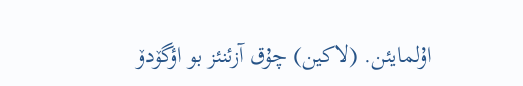اۇلمایئن. (لاکین) چۇق آزئنئز بو اؤگۆدۆ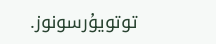توتویۇرسونوز.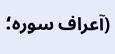(آعراف سورە؛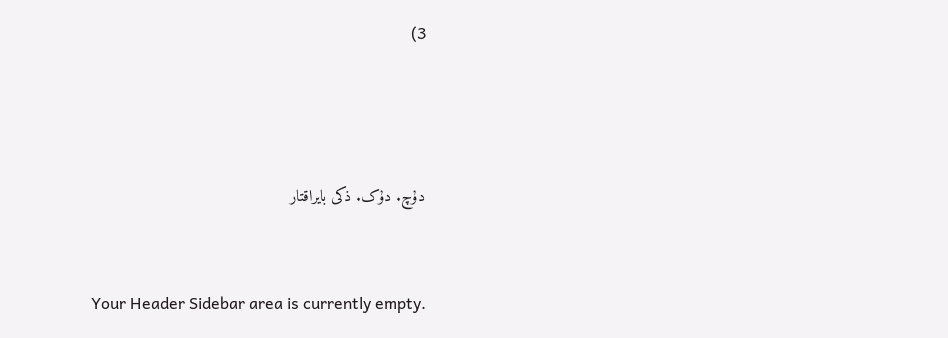3)





دۇچ. دۇک. ذکی بایراقتار



Your Header Sidebar area is currently empty.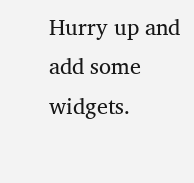Hurry up and add some widgets.